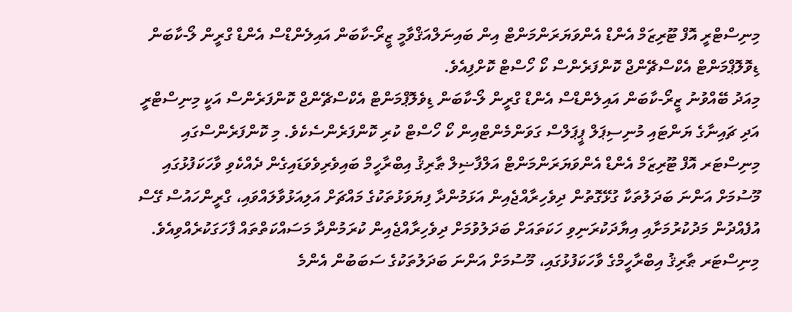މިނިސްޓްރީ އޮފް ޓޫރިޒަމް އެންޑް އެންވަޔަރަންމަންޓް އިން ބައިނަލްއަޤްވާމީ ޒީރޯ-ކާބަން އައިލެންޑްސް އެންޑް ގްރީން ލޯ-ކާބަން ޑިވޮލޮޕްމަންޓް އެކްސްޗޭންޖް ކޮންފަރެންސް ކޯ ހޯސްޓް ކޮށްފިއެވެ.
މިއަދު ބޭއްވުނު ޒީރޯ-ކާބަން އައިލެންޑްސް އެންޑް ގްރީން ލޯ-ކާބަން ޑިވެލޮޕްމަންޓް އެކްސްޗޭންޖް ކޮންފަރެންސް އަކީ މިނިސްޓްރީ އަދި ޗައިނާގެ ޔަންޓައި މުނިސިޕަލް ޕީޕަލްސް ގަވަންމެންޓްއިން ކޯ ހޯސްޓް ކުރި ކޮންފަރެންސެކެވެ. މި ކޮންފަރެންސްގައި މިނިސްޓަރ އޮފް ޓޫރިޒަމް އެންޑް އެންވަޔަރަންމަންޓް އަލްފާޟިލް ޠާރިޤު އިބްރާހީމް ބައިވެރިވެވަޑައިގެން ދެއްކެވި ވާހަކަފުޅުގައި މޫސުމަށް އަންނަ ބަދަލުތަކާ ގުޅޭގޮތުން ދިވެހިރާއްޖެއިން އަޅަމުންދާ ފިޔަވަޅުތަކުގެ މައްޗަށް އަލިއަޅުވާލައްވައި، ގްރީންހައުސް ގޭސް އުފެއްދުން މަދުކުރުމަށާއި އިޔާދަކުރަނިވި ހަކަތައަށް ބަދަލުވުމަށް ދިވެހިރާއްޖެއިން ކުރަމުންދާ މަސައްކަތްތައް ފާހަގަކުރެއްވިއެވެ.
މިނިސްޓަރ ޠާރިޤު އިބްރާހީމްގެ ވާހަކަފުޅުގައި، މޫސުމަށް އަންނަ ބަދަލުތަކުގެ ސަބަބުން އެންމެ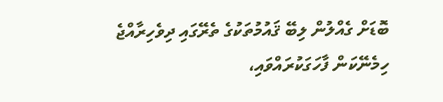ބޮޑަށް ގެއްލުން ލިބޭ ޤައުމުތަކުގެ ތެރޭގައި ދިވެހިރާއްޖެ ހިމެނޭކަން ފާހަގަކުރައްވައި،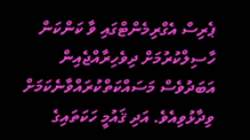ޕެރިސް އެގްރިމެންޓްގައި ވާ ކަންކަން ހާސިލްކުރުމަށް ދިވެހިރާއްޖެއިން އަބަދުވެސް މަސައްކަތްކުރައްވާނެކަމަށް ވިދާޅުވިއެވެ. އަދި ޤައުމީ ހަކަތައިގެ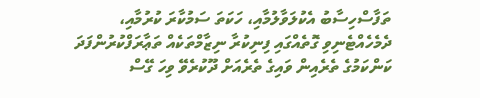ތަފާސްހިސާބު އެކުލަވާލުމާއި، ހަކަތަ ސަމުކާރަ ކުރުމާއި، ދެމެހެއްޓެނިވި ގޮތެއްގައި ފިނިކުރާ ނިޒާމްތަކެއް ތަޢާރަފްކުރުންފަދަ ކަންކަމުގެ ތެރެއިން ވައިގެ ތެރެއަށް ދޫކުރެވޭ ވިހަ ގޭސް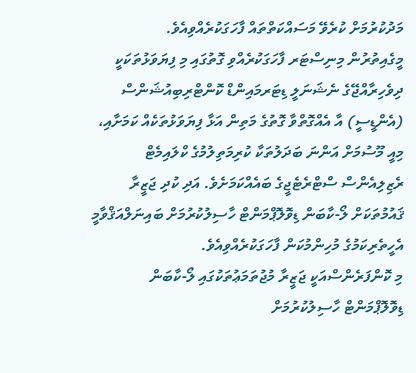މަދުކުރުމަށް ކުރެވޭ މަސައްކަތްތައް ފާހަގަކުރެއްވިއެވެ.
މީގެއިތުރުން މިނިސްޓަރ ފާހަގަކުރެއްވި ގޮތުގައި މި ފިޔަވަޅުތަކަކީ ދިވެހިރާއްޖޭގެ ނެޝަނަލީ ޑިޓަރމައިންޑް ކޮންޓްރިބިއުޝަންސް (އެންޑީސީ) އާ އެއްގޮތްވާ ގޮތުގެ މަތިން އަޅާ ފިޔަވަޅުތަކެއް ކަމަށާއި، މިއީ މޫސުމަށް އަންނަ ބަދަލުތަކާ ކުރިމަތިލުމުގެ ކްލައިމެޓް ރެޒިލިއެންސް ސްޓްރެޓެޖީގެ ބައެއްކަމަށެވެ. އަދި ކުދި ޖަޒީރާ ޤައުމުތަކަށް ލޯ-ކާބަން ޑިވޮލޮޕްމަންޓް ހާސިލުކުރުމަށް ބައިނަލްއަޤްވާމީ އެހީތެރިކަމުގެ މުހިންމުކަން ފާހަގަކުރެއްވިއެވެ.
މި ކޮންފަރެންސްއަކީ ޖަޒީރާ މުޖުތަމަޢުތަކުގައި ލޯ-ކާބަން ޑިވޮލޮޕްމަންޓް ހާސިލުކުރުމަށް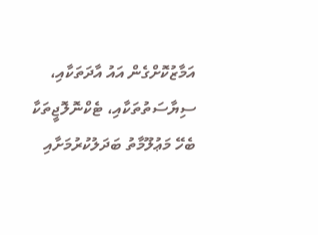އަމާޒުކޮށްގެން އައު އާދަތަކާއި، ސިޔާސަތުތަކާއި، ޓެކްނޮލޮޖީތަކާ ބެހޭ މަޢުލޫމާތު ބަދަލުކުރުމަށާއި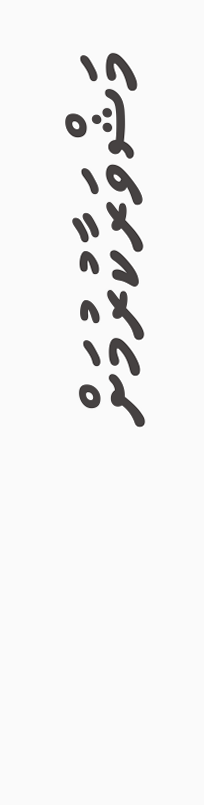މަޝްވަރާކުރުމަށް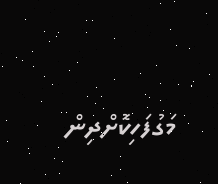މަގުފަހިކޮށްދިން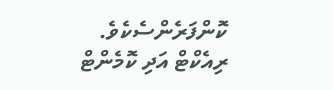ކޮންފަރެންސެކެވެ.
ރިއެކްޓް އަދި ކޮމެންޓް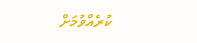ކުރެއްވުމަށް